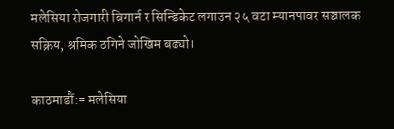मलेसिया रोजगारी बिगार्न र सिन्डिकेट लगाउन २५ वटा म्यानपावर सञ्चालक सक्रिय, श्रमिक ठगिने जोखिम बढ्यो।

काठमाडौं:= मलेसिया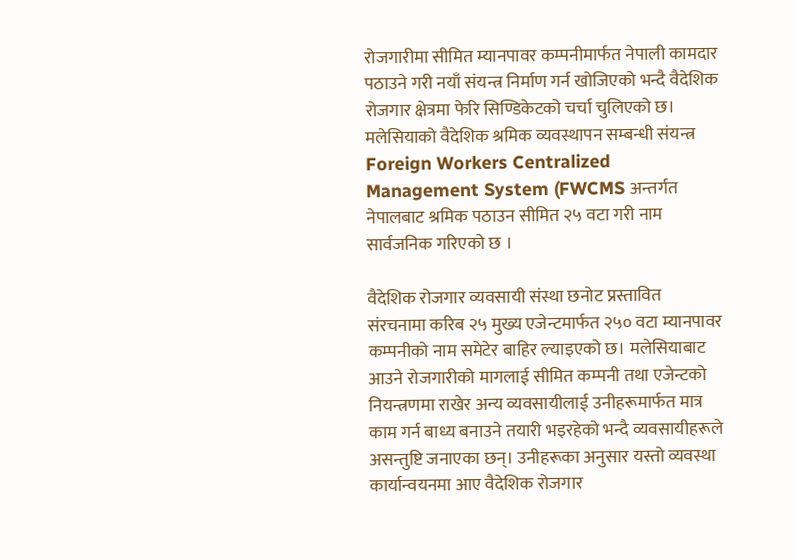रोजगारीमा सीमित म्यानपावर कम्पनीमार्फत नेपाली कामदार पठाउने गरी नयाँ संयन्त्र निर्माण गर्न खोजिएको भन्दै वैदेशिक रोजगार क्षेत्रमा फेरि सिण्डिकेटको चर्चा चुलिएको छ। मलेसियाको वैदेशिक श्रमिक व्यवस्थापन सम्बन्धी संयन्त्र Foreign Workers Centralized Management System (FWCMS अन्तर्गत नेपालबाट श्रमिक पठाउन सीमित २५ वटा गरी नाम सार्वजनिक गरिएको छ ।

वैदेशिक रोजगार व्यवसायी संस्था छनोट प्रस्तावित संरचनामा करिब २५ मुख्य एजेन्टमार्फत २५० वटा म्यानपावर कम्पनीको नाम समेटेर बाहिर ल्याइएको छ। मलेसियाबाट आउने रोजगारीको मागलाई सीमित कम्पनी तथा एजेन्टको नियन्त्रणमा राखेर अन्य व्यवसायीलाई उनीहरूमार्फत मात्र काम गर्न बाध्य बनाउने तयारी भइरहेको भन्दै व्यवसायीहरूले असन्तुष्टि जनाएका छन्। उनीहरूका अनुसार यस्तो व्यवस्था कार्यान्वयनमा आए वैदेशिक रोजगार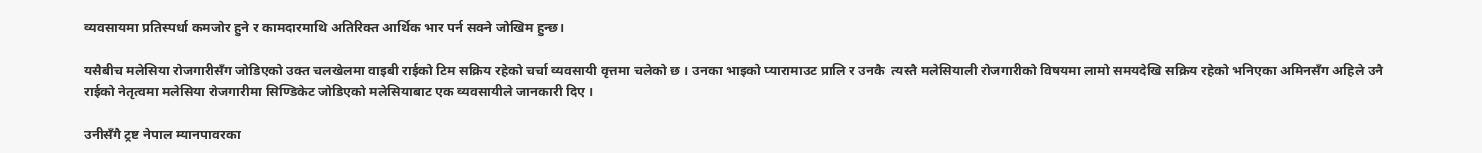व्यवसायमा प्रतिस्पर्धा कमजोर हुने र कामदारमाथि अतिरिक्त आर्थिक भार पर्न सक्ने जोखिम हुन्छ।

यसैबीच मलेसिया रोजगारीसँग जोडिएको उक्त चलखेलमा वाइबी राईको टिम सक्रिय रहेको चर्चा व्यवसायी वृत्तमा चलेको छ । उनका भाइको प्यारामाउट प्रालि र उनकै  त्यस्तै मलेसियाली रोजगारीको विषयमा लामो समयदेखि सक्रिय रहेको भनिएका अमिनसँग अहिले उनै राईको नेतृत्वमा मलेसिया रोजगारीमा सिण्डिकेट जोडिएको मलेसियाबाट एक व्यवसायीले जानकारी दिए ।

उनीसँगै ट्रष्ट नेपाल म्यानपावरका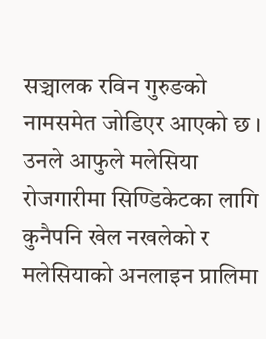सञ्चालक रविन गुरुङको नामसमेत जोडिएर आएको छ । उनले आफुले मलेसिया रोजगारीमा सिण्डिकेटका लागि कुनैपनि खेल नखलेको र मलेसियाको अनलाइन प्रालिमा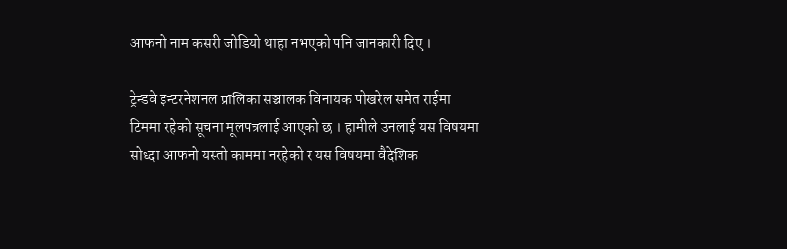आफनो नाम कसरी जोडियो थाहा नभएको पनि जानकारी दिए ।

ट्रेन्डवे इन्टरनेशनल प्रालिका सञ्चालक विनायक पोखरेल समेत राईमा टिममा रहेको सूचना मूलपत्रलाई आएको छ । हामीले उनलाई यस विषयमा सोध्दा आफनो यस्तो काममा नरहेको र यस विषयमा वैदेशिक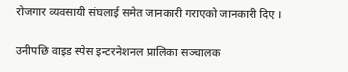रोजगार व्यवसायी संघलाई समेत जानकारी गराएको जानकारी दिए ।

उनीपछि वाइड स्पेस इन्टरनेशनल प्रालिका सञ्चालक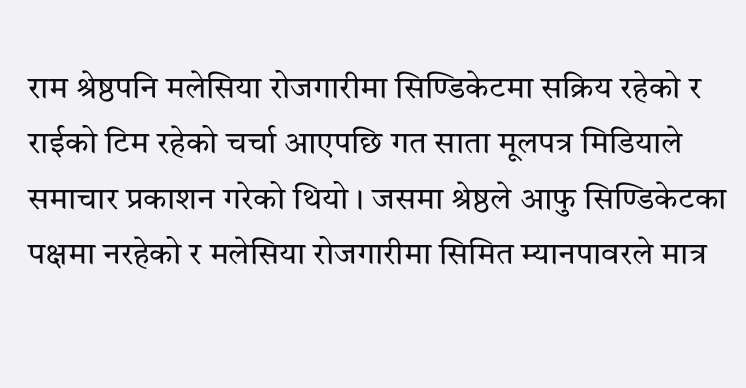राम श्रेष्ठपनि मलेसिया रोजगारीमा सिण्डिकेटमा सक्रिय रहेको र राईको टिम रहेको चर्चा आएपछि गत साता मूलपत्र मिडियाले समाचार प्रकाशन गरेको थियो । जसमा श्रेष्ठले आफु सिण्डिकेटका पक्षमा नरहेको र मलेसिया रोजगारीमा सिमित म्यानपावरले मात्र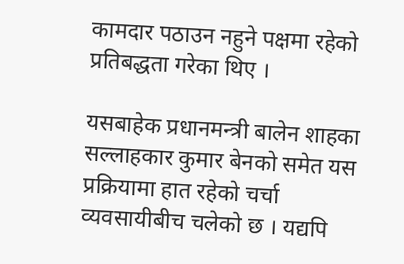कामदार पठाउन नहुने पक्षमा रहेको प्रतिबद्धता गरेका थिए ।

यसबाहेक प्रधानमन्त्री बालेन शाहका सल्लाहकार कुमार बेनको समेत यस प्रक्रियामा हात रहेको चर्चा व्यवसायीबीच चलेको छ । यद्यपि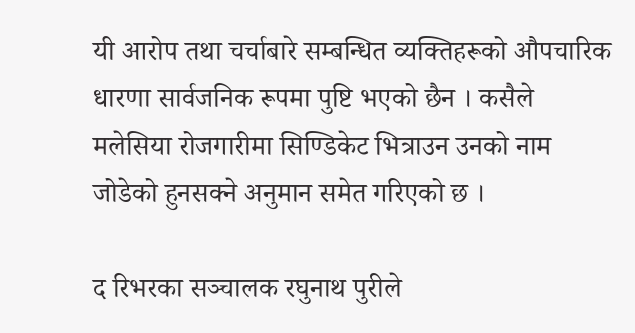यी आरोप तथा चर्चाबारे सम्बन्धित व्यक्तिहरूको औपचारिक धारणा सार्वजनिक रूपमा पुष्टि भएको छैन । कसैले मलेसिया रोजगारीमा सिण्डिकेट भित्राउन उनको नाम जोडेको हुनसक्ने अनुमान समेत गरिएको छ ।

द रिभरका सञ्चालक रघुनाथ पुरीले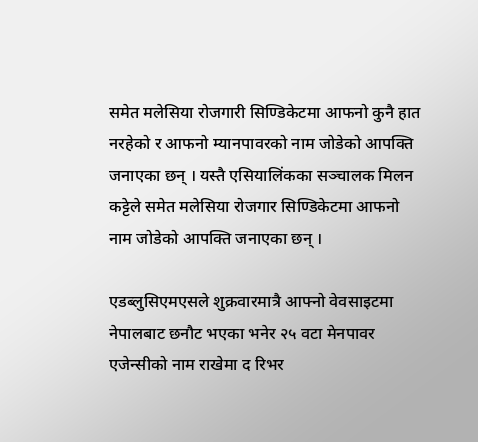समेत मलेसिया रोजगारी सिण्डिकेटमा आफनो कुनै हात नरहेको र आफनो म्यानपावरको नाम जोडेको आपक्ति जनाएका छन् । यस्तै एसियालिंकका सञ्चालक मिलन कट्टेले समेत मलेसिया रोजगार सिण्डिकेटमा आफनो नाम जोडेको आपक्ति जनाएका छन् ।

एडब्लुसिएमएसले शुक्रवारमात्रै आफ्नो वेवसाइटमा नेपालबाट छनौट भएका भनेर २५ वटा मेनपावर एजेन्सीको नाम राखेमा द रिभर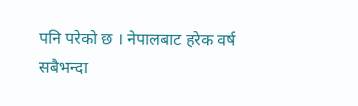पनि परेको छ । नेपालबाट हरेक वर्ष सबैभन्दा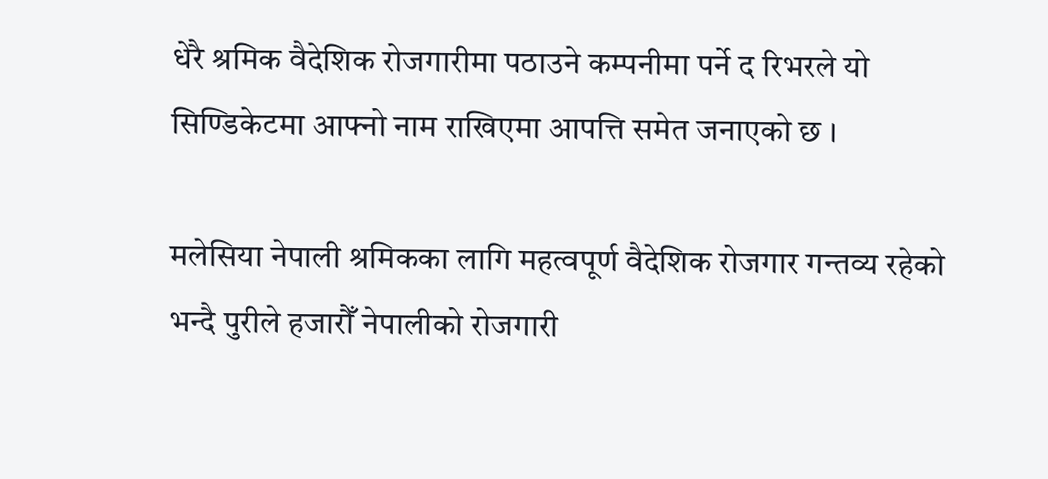धेरै श्रमिक वैदेशिक रोजगारीमा पठाउने कम्पनीमा पर्ने द रिभरले यो सिण्डिकेटमा आफ्नो नाम राखिएमा आपत्ति समेत जनाएको छ ।

मलेसिया नेपाली श्रमिकका लागि महत्वपूर्ण वैदेशिक रोजगार गन्तव्य रहेको भन्दै पुरीले हजारौँ नेपालीको रोजगारी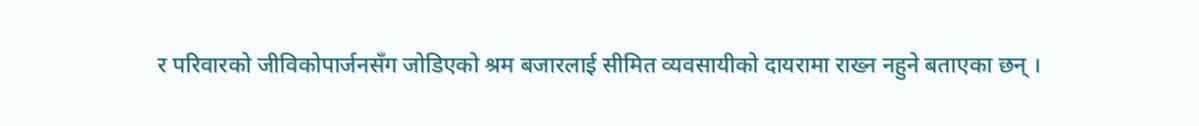र परिवारको जीविकोपार्जनसँग जोडिएको श्रम बजारलाई सीमित व्यवसायीको दायरामा राख्न नहुने बताएका छन् ।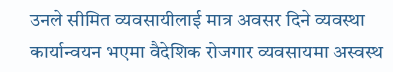उनले सीमित व्यवसायीलाई मात्र अवसर दिने व्यवस्था कार्यान्वयन भएमा वैदेशिक रोजगार व्यवसायमा अस्वस्थ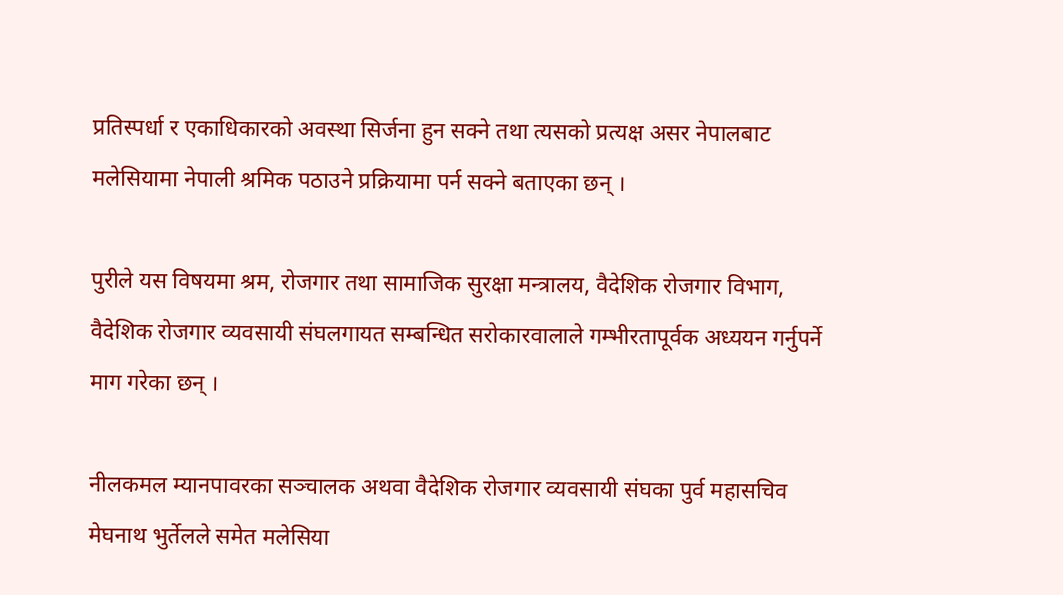प्रतिस्पर्धा र एकाधिकारको अवस्था सिर्जना हुन सक्ने तथा त्यसको प्रत्यक्ष असर नेपालबाट मलेसियामा नेपाली श्रमिक पठाउने प्रक्रियामा पर्न सक्ने बताएका छन् ।

पुरीले यस विषयमा श्रम, रोजगार तथा सामाजिक सुरक्षा मन्त्रालय, वैदेशिक रोजगार विभाग, वैदेशिक रोजगार व्यवसायी संघलगायत सम्बन्धित सरोकारवालाले गम्भीरतापूर्वक अध्ययन गर्नुपर्ने माग गरेका छन् ।

नीलकमल म्यानपावरका सञ्चालक अथवा वैदेशिक रोजगार व्यवसायी संघका पुर्व महासचिव मेघनाथ भुर्तेलले समेत मलेसिया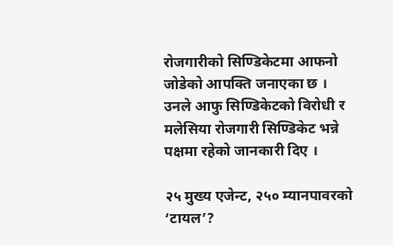रोजगारीको सिण्डिकेटमा आफनो जोडेको आपक्ति जनाएका छ । उनले आफु सिण्डिकेटको विरोधी र मलेसिया रोजगारी सिण्डिकेट भन्ने पक्षमा रहेको जानकारी दिए ।

२५ मुख्य एजेन्ट, २५० म्यानपावरको ‘टायल’?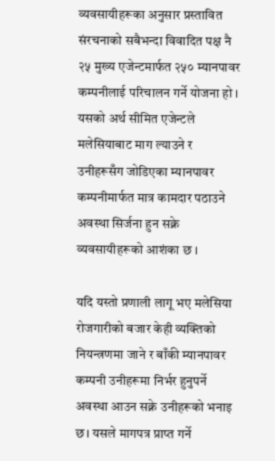व्यवसायीहरूका अनुसार प्रस्तावित संरचनाको सबैभन्दा विवादित पक्ष नै २५ मुख्य एजेन्टमार्फत २५० म्यानपावर कम्पनीलाई परिचालन गर्ने योजना हो । यसको अर्थ सीमित एजेन्टले मलेसियाबाट माग ल्याउने र उनीहरूसँग जोडिएका म्यानपावर कम्पनीमार्फत मात्र कामदार पठाउने अवस्था सिर्जना हुन सक्ने व्यवसायीहरूको आशंका छ ।

यदि यस्तो प्रणाली लागू भए मलेसिया रोजगारीको बजार केही व्यक्तिको नियन्त्रणमा जाने र बाँकी म्यानपावर कम्पनी उनीहरूमा निर्भर हुनुपर्ने अवस्था आउन सक्ने उनीहरूको भनाइ छ। यसले मागपत्र प्राप्त गर्ने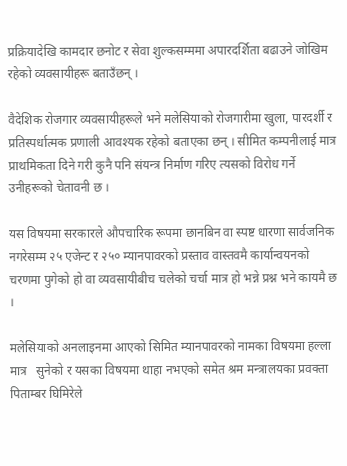प्रक्रियादेखि कामदार छनोट र सेवा शुल्कसम्ममा अपारदर्शिता बढाउने जोखिम रहेको व्यवसायीहरू बताउँछन् ।

वैदेशिक रोजगार व्यवसायीहरूले भने मलेसियाको रोजगारीमा खुला, पारदर्शी र प्रतिस्पर्धात्मक प्रणाली आवश्यक रहेको बताएका छन् । सीमित कम्पनीलाई मात्र प्राथमिकता दिने गरी कुनै पनि संयन्त्र निर्माण गरिए त्यसको विरोध गर्ने उनीहरूको चेतावनी छ ।

यस विषयमा सरकारले औपचारिक रूपमा छानबिन वा स्पष्ट धारणा सार्वजनिक नगरेसम्म २५ एजेन्ट र २५० म्यानपावरको प्रस्ताव वास्तवमै कार्यान्वयनको चरणमा पुगेको हो वा व्यवसायीबीच चलेको चर्चा मात्र हो भन्ने प्रश्न भने कायमै छ ।

मलेसियाको अनलाइनमा आएको सिमित म्यानपावरको नामका विषयमा हल्ला मात्र   सुनेको र यसका विषयमा थाहा नभएको समेत श्रम मन्त्रालयका प्रवक्ता पिताम्बर घिमिरेले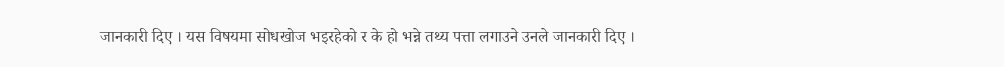जानकारी दिए । यस विषयमा सोधखोज भइरहेको र के हो भन्ने तथ्य पत्ता लगाउने उनले जानकारी दिए ।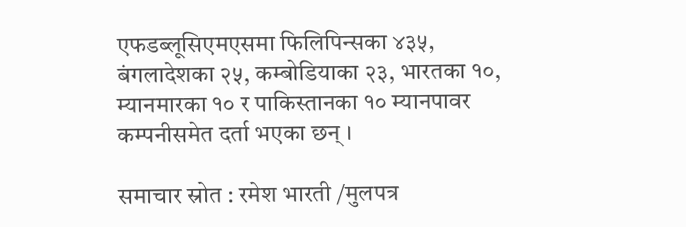एफडब्लूसिएमएसमा फिलिपिन्सका ४३५, बंगलादेशका २५, कम्बोडियाका २३, भारतका १०, म्यानमारका १० र पाकिस्तानका १० म्यानपावर कम्पनीसमेत दर्ता भएका छन् ।

समाचार स्रोत : रमेश भारती /मुलपत्र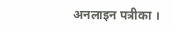अनलाइन पत्रीका ।